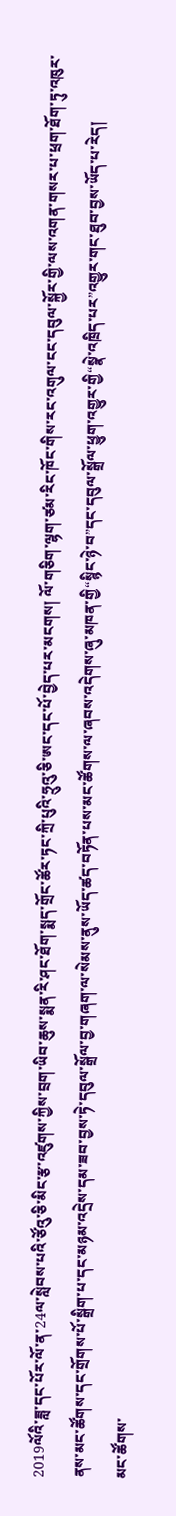2019ལོའི་ཟླ་དང་པོར་ལོ་ན་24ལ་སླེབས་པའི་ཙོའུ་ཅི་མིང་རྩ་འཛུགས་ཀྱིས་བྲག་ཡིབ་ཆུས་སྨན་རི་ཤང་ཐོག་སྨད་གྲོང་ཚོར་ཏང་ཀྲི་པུའི་ཧྲུའུ་ཅི་ཨང་དང་པོ་བྱེད་པར་མངགས། ལོ་གཅིག་ལྷག་ཙམ་རིང་ཁོང་གིས་རང་འགུལ་ངང་དབུལ་སྐྱོར་གྱི་ལས་འགན་གསར་པ་ཕྲག་ཐོག་ཏུ་འཁུར་ནས་མང་ཚོགས་དང་གྲོགས་པོ་སྒྲིག་པ་དང་མཉམ་འདྲེས་དམ་ཟབ་བྱས་ཏེ་དབུལ་སྒྲོལ་བྱ་གཞག་ལ་སེམས་ནུས་ཡོད་ཚད་བཏོན་པས་མང་ཚོགས་ལ་ཞབས་འདེགས་ཞུ་མཁན་གྱི“སྙིང་ཉེ་བ”དང་དབུལ་སྒྲོལ་ཕྱུག་འགྱུར་གྱི“སྣེ་འཁྲིད་པར”འགྱུར་གང་ཐུབ་བྱས་ཡོད་པ་རེད།
མང་ཚོགས་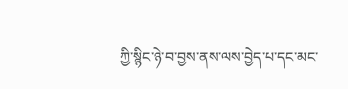ཀྱི་སྙིང་ཉེ་བ་བྱས་ནས་ལས་བྱེད་པ་དང་མང་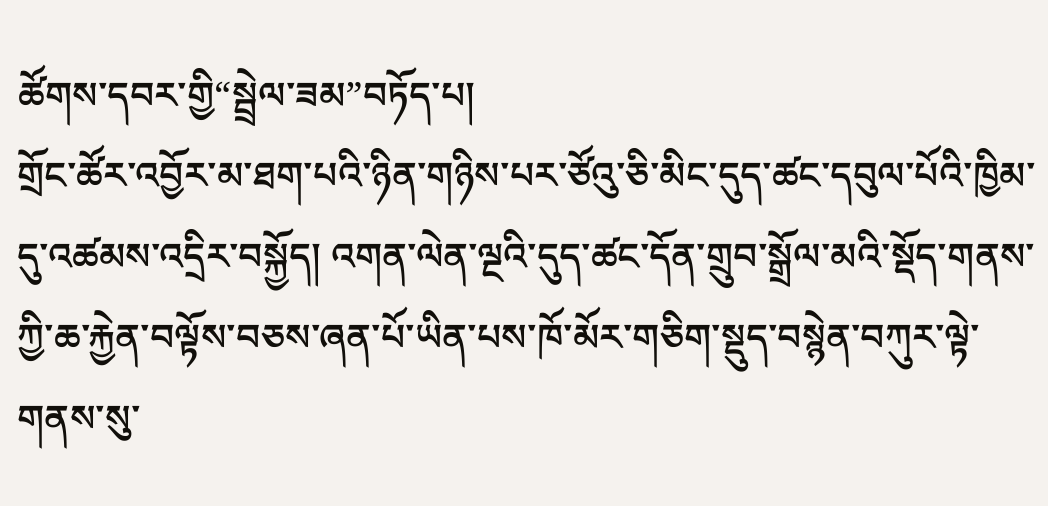ཚོགས་དབར་གྱི“སྦྲེལ་ཟམ”བཏོད་པ།
གྲོང་ཚོར་འབྱོར་མ་ཐག་པའི་ཉིན་གཉིས་པར་ཙོའུ་ཅི་མིང་དུད་ཚང་དབུལ་པོའི་ཁྱིམ་དུ་འཚམས་འདྲིར་བསྐྱོད། འགན་ལེན་ལྔའི་དུད་ཚང་དོན་གྲུབ་སྒྲོལ་མའི་སྡོད་གནས་ཀྱི་ཆ་རྐྱེན་བལྟོས་བཅས་ཞན་པོ་ཡིན་པས་ཁོ་མོར་གཅིག་སྡུད་བསྙེན་བཀུར་ལྟེ་གནས་སུ་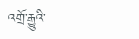འགྲོ་རྒྱུའི་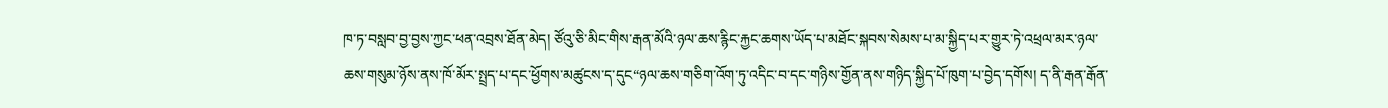ཁ་ཏ་བསླབ་བྱ་བྱས་ཀྱང་ཕན་འབྲས་ཐོན་མེད། ཙོའུ་ཅི་མིང་གིས་རྒན་མོའི་ཉལ་ཆས་རྙིང་རྐྱང་ཆགས་ཡོད་པ་མཐོང་སྐབས་སེམས་པ་མ་སྐྱིད་པར་གྱུར་ཏེ་འཕྲལ་མར་ཉལ་ཆས་གསུམ་ཉོས་ནས་ཁོ་མོར་སྤྲད་པ་དང་ཕྱོགས་མཚུངས་ད་དུང“ཉལ་ཆས་གཅིག་འོག་ཏུ་འདིང་བ་དང་གཉིས་གྱོན་ནས་གཉིད་སྐྱིད་པོ་ཁུག་པ་བྱེད་དགོས། ད་ནི་རྒན་རྒོན་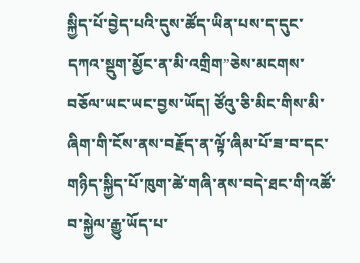སྐྱིད་པོ་བྱེད་པའི་དུས་ཚོད་ཡིན་པས་ད་དུང་དཀའ་སྡུག་མྱོང་ན་མི་འགྲིག”ཅེས་མངགས་བཅོལ་ཡང་ཡང་བྱས་ཡོད། ཙོའུ་ཅི་མིང་གིས་མི་ཞིག་གི་ངོས་ནས་བརྗོད་ན་ལྟོ་ཞིམ་པོ་ཟ་བ་དང་གཉིད་སྐྱིད་པོ་ཁུག་ཚེ་གཞི་ནས་བདེ་ཐང་གི་འཚོ་བ་སྐྱེལ་རྒྱུ་ཡོད་པ་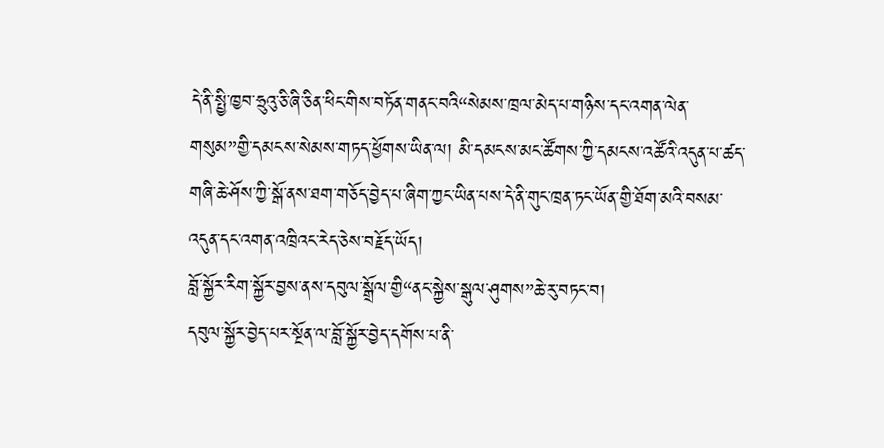དེ་ནི་སྤྱི་ཁྱབ་ཧྲུའུ་ཅི་ཞི་ཅིན་ཕིང་གིས་བཏོན་གནང་བའི“སེམས་ཁྲལ་མེད་པ་གཉིས་དང་འགན་ལེན་གསུམ”གྱི་དམངས་སེམས་གཏད་ཕྱོགས་ཡིན་ལ། མི་དམངས་མང་ཚོགས་ཀྱི་དམངས་འཚོའི་འདུན་པ་ཚད་གཞི་ཆེ་ཤོས་ཀྱི་སྒོ་ནས་ཐག་གཅོད་བྱེད་པ་ཞིག་ཀྱང་ཡིན་པས་དེ་ནི་གུང་ཁྲན་ཏང་ཡོན་གྱི་ཐོག་མའི་བསམ་འདུན་དང་འགན་འཁྲིའང་རེད་ཅེས་བརྗོད་ཡོད།
བློ་སྐྱོར་རིག་སྐྱོར་བྱས་ནས་དབུལ་སྒྲོལ་གྱི“ནང་སྐྱེས་སྒུལ་ཤུགས”ཆེ་རུ་བཏང་བ།
དབུལ་སྐྱོར་བྱེད་པར་སྔོན་ལ་བློ་སྐྱོར་བྱེད་དགོས་པ་ནི་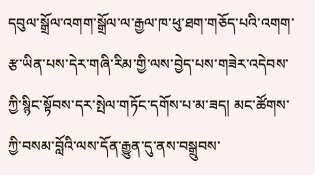དབུལ་སྒྲོལ་འགག་སྒྲོལ་ལ་རྒྱལ་ཁ་ཕུ་ཐག་གཅོད་པའི་འགག་རྩ་ཡིན་པས་དེར་གཞི་རིམ་གྱི་ལས་བྱེད་པས་གཟེར་འདེབས་ཀྱི་སྙིང་སྟོབས་དར་སྤེལ་གཏོང་དགོས་པ་མ་ཟད། མང་ཚོགས་ཀྱི་བསམ་བློའི་ལས་དོན་རྒྱུན་དུ་ནས་བསྒྲུབས་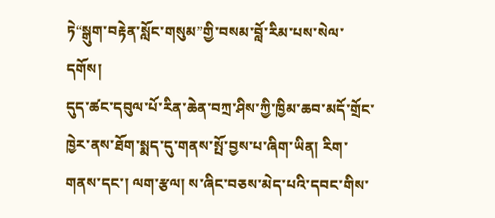ཏེ“སྒུག་བརྟེན་སློང་གསུམ”གྱི་བསམ་བློ་རིམ་པས་སེལ་དགོས།
དུད་ཚང་དབུལ་པོ་རིན་ཆེན་བཀྲ་ཤིས་ཀྱི་ཁྱིམ་ཆབ་མདོ་གྲོང་ཁྱེར་ནས་ཐོག་སྨད་དུ་གནས་སྤོ་བྱས་པ་ཞིག་ཡིན། རིག་གནས་དང་། ལག་རྩལ། ས་ཞིང་བཅས་མེད་པའི་དབང་གིས་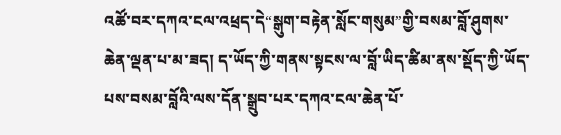འཚོ་བར་དཀའ་ངལ་འཕྲད་དེ“སྒུག་བརྟེན་སློང་གསུམ”གྱི་བསམ་བློ་ཤུགས་ཆེན་ལྡན་པ་མ་ཟད། ད་ཡོད་ཀྱི་གནས་སྟངས་ལ་བློ་ཡིད་ཚིམ་ནས་སྡོད་ཀྱི་ཡོད་པས་བསམ་བློའི་ལས་དོན་སྒྲུབ་པར་དཀའ་ངལ་ཆེན་པོ་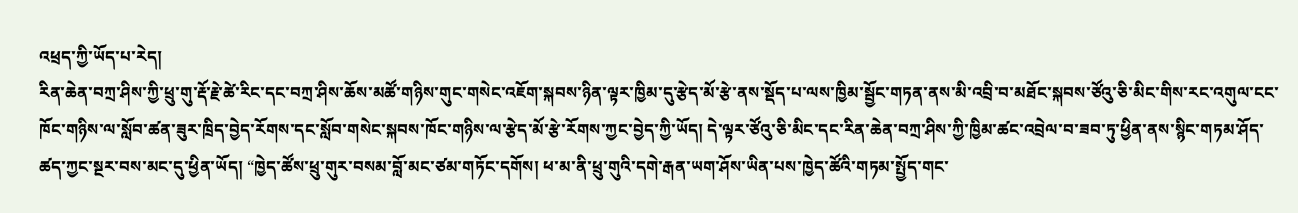འཕྲད་ཀྱི་ཡོད་པ་རེད།
རིན་ཆེན་བཀྲ་ཤིས་ཀྱི་ཕྲུ་གུ་རྡོ་རྗེ་ཚེ་རིང་དང་བཀྲ་ཤིས་ཆོས་མཚོ་གཉིས་གུང་གསེང་འཇོག་སྐབས་ཉིན་ལྟར་ཁྱིམ་དུ་རྩེད་མོ་རྩེ་ནས་སྡོད་པ་ལས་ཁྱིམ་སྦྱོང་གཏན་ནས་མི་འབྲི་བ་མཐོང་སྐབས་ཙོའུ་ཅི་མིང་གིས་རང་འགུལ་ངང་ཁོང་གཉིས་ལ་སློབ་ཚན་ཟུར་ཁྲིད་བྱེད་རོགས་དང་སློབ་གསེང་སྐབས་ཁོང་གཉིས་ལ་རྩེད་མོ་རྩེ་རོགས་ཀྱང་བྱེད་ཀྱི་ཡོད། དེ་ལྟར་ཙོའུ་ཅི་མིང་དང་རིན་ཆེན་བཀྲ་ཤིས་ཀྱི་ཁྱིམ་ཚང་འབྲེལ་བ་ཟབ་ཏུ་ཕྱིན་ནས་སྙིང་གཏམ་ཤོད་ཚད་ཀྱང་སྔར་བས་མང་དུ་ཕྱིན་ཡོད། “ཁྱེད་ཚོས་ཕྲུ་གུར་བསམ་བློ་མང་ཙམ་གཏོང་དགོས། ཕ་མ་ནི་ཕྲུ་གུའི་དགེ་རྒན་ཡག་ཤོས་ཡིན་པས་ཁྱེད་ཚོའི་གཏམ་སྤྱོད་གང་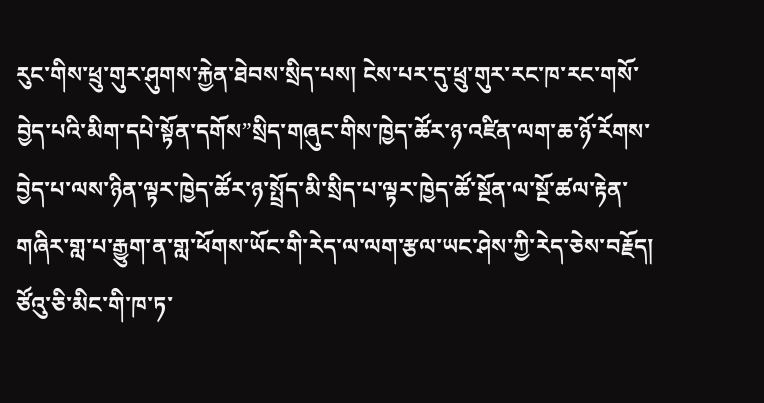རུང་གིས་ཕྲུ་གུར་ཤུགས་རྐྱེན་ཐེབས་སྲིད་པས། ངེས་པར་དུ་ཕྲུ་གུར་རང་ཁ་རང་གསོ་བྱེད་པའི་མིག་དཔེ་སྟོན་དགོས”སྲིད་གཞུང་གིས་ཁྱེད་ཚོར་ཉ་འཛིན་ལག་ཆ་ཉོ་རོགས་བྱེད་པ་ལས་ཉིན་ལྟར་ཁྱེད་ཚོར་ཉ་སྤྲོད་མི་སྲིད་པ་ལྟར་ཁྱེད་ཚོ་སྔོན་ལ་སྔོ་ཚལ་རྟེན་གཞིར་གླ་པ་རྒྱུག་ན་གླ་ཕོགས་ཡོང་གི་རེད་ལ་ལག་རྩལ་ཡང་ཤེས་ཀྱི་རེད་ཅེས་བརྗོད།
ཙོའུ་ཅི་མིང་གི་ཁ་ཏ་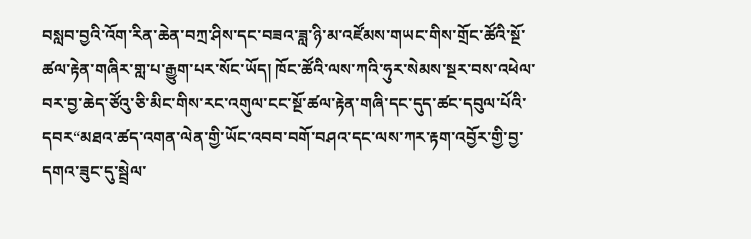བསླབ་བྱའི་འོག་རིན་ཆེན་བཀྲ་ཤིས་དང་བཟའ་ཟླ་ཉི་མ་འཛོམས་གཡང་གིས་གྲོང་ཚོའི་སྔོ་ཚལ་རྟེན་གཞིར་གླ་པ་རྒྱུག་པར་སོང་ཡོད། ཁོང་ཚོའི་ལས་ཀའི་ཧུར་སེམས་སྔར་བས་འཕེལ་བར་བྱ་ཆེད་ཙོའུ་ཅི་མིང་གིས་རང་འགུལ་ངང་སྔོ་ཚལ་རྟེན་གཞི་དང་དུད་ཚང་དབུལ་པོའི་དབར“མཐའ་ཚད་འགན་ལེན་གྱི་ཡོང་འབབ་བགོ་བཤའ་དང་ལས་ཀར་རྟག་འབྱོར་གྱི་བྱ་དགའ་ཟུང་དུ་སྦྲེལ་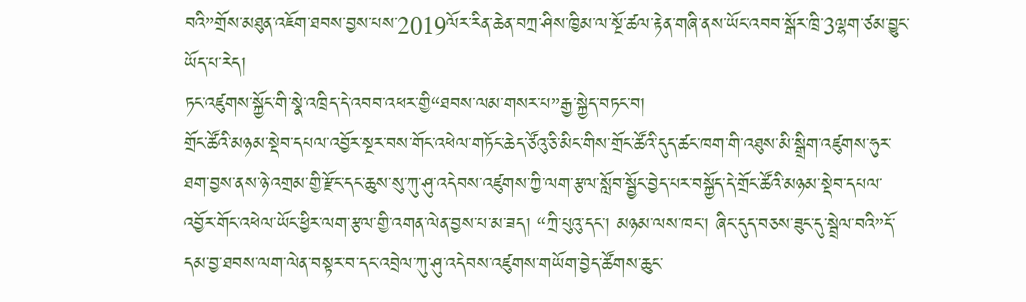བའི”གྲོས་མཐུན་འཇོག་ཐབས་བྱས་པས་2019ལོར་རིན་ཆེན་བཀྲ་ཤིས་ཁྱིམ་ལ་སྔོ་ཚལ་རྟེན་གཞི་ནས་ཡོང་འབབ་སྒོར་ཁྲི་3ལྷག་ཙམ་བྱུང་ཡོད་པ་རེད།
ཏང་འཛུགས་སྐྱོང་གི་སྣེ་འཁྲིད་དེ་འབབ་འཕར་གྱི“ཐབས་ལམ་གསར་པ”རྒྱ་སྐྱེད་བཏང་བ།
གྲོང་ཚོའི་མཉམ་སྡེབ་དཔལ་འབྱོར་སྔར་བས་གོང་འཕེལ་གཏོང་ཆེད་ཙོའུ་ཅི་མིང་གིས་གྲོང་ཚོའི་དུད་ཚང་ཁག་གི་འཐུས་མི་སྒྲིག་འཛུགས་ཧུར་ཐག་བྱས་ནས་ཉེ་འགྲམ་གྱི་རྫོང་དང་ཆུས་སུ་ཀུ་ཤུ་འདེབས་འཛུགས་ཀྱི་ལག་རྩལ་སློབ་སྦྱོང་བྱེད་པར་བསྐྱོད་དེ་གྲོང་ཚོའི་མཉམ་སྡེབ་དཔལ་འབྱོར་གོང་འཕེལ་ཡོང་ཕྱིར་ལག་རྩལ་གྱི་འགན་ལེན་བྱས་པ་མ་ཟད། “ཀྲི་པུའུ་དང་། མཉམ་ལས་ཁང་། ཞིང་དུད་བཅས་ཟུང་དུ་སྦྲེལ་བའི”དོ་དམ་བྱ་ཐབས་ལག་ལེན་བསྟར་བ་དང་འབྲེལ་ཀུ་ཤུ་འདེབས་འཛུགས་གཡོག་བྱེད་ཚོགས་ཆུང་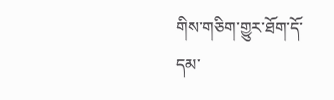གིས་གཅིག་གྱུར་ཐོག་དོ་དམ་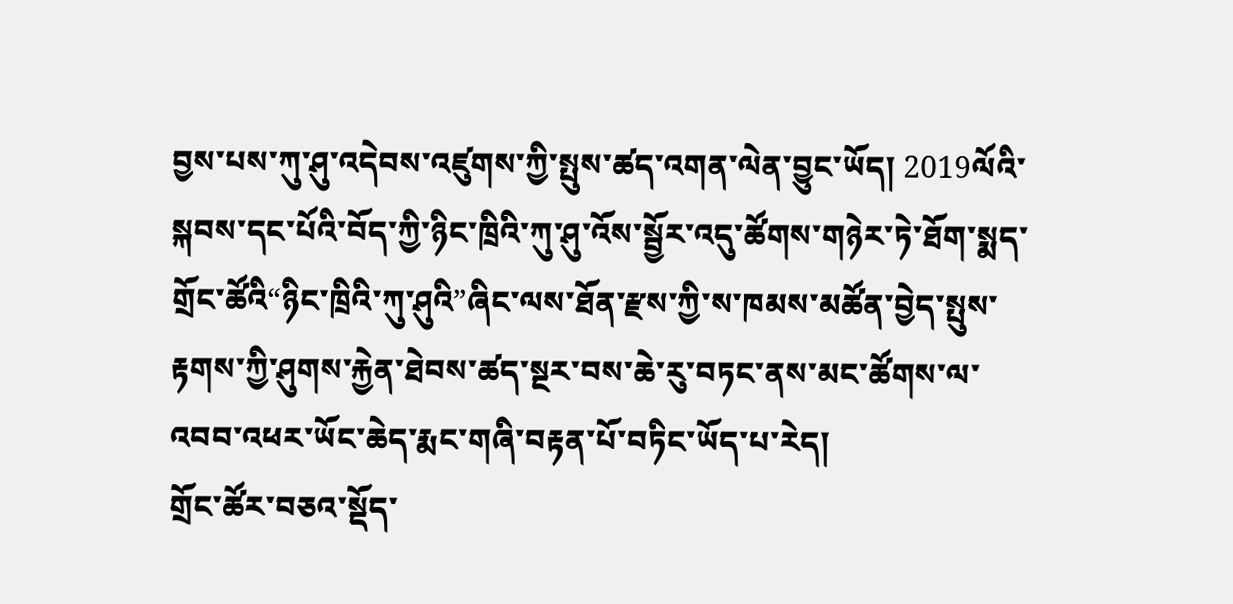བྱས་པས་ཀུ་ཤུ་འདེབས་འཛུགས་ཀྱི་སྤུས་ཚད་འགན་ལེན་བྱུང་ཡོད། 2019ལོའི་སྐབས་དང་པོའི་བོད་ཀྱི་ཉིང་ཁྲིའི་ཀུ་ཤུ་འོས་སྦྱོར་འདུ་ཚོགས་གཉེར་ཏེ་ཐོག་སྨད་གྲོང་ཚོའི“ཉིང་ཁྲིའི་ཀུ་ཤུའི”ཞིང་ལས་ཐོན་རྫས་ཀྱི་ས་ཁམས་མཚོན་བྱེད་སྤུས་རྟགས་ཀྱི་ཤུགས་རྐྱེན་ཐེབས་ཚད་སྔར་བས་ཆེ་རུ་བཏང་ནས་མང་ཚོགས་ལ་འབབ་འཕར་ཡོང་ཆེད་རྨང་གཞི་བརྟན་པོ་བཏིང་ཡོད་པ་རེད།
གྲོང་ཚོར་བཅའ་སྡོད་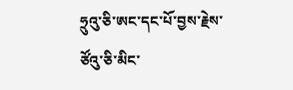ཧྲུའུ་ཅི་ཨང་དང་པོ་བྱས་རྗེས་ཙོའུ་ཅི་མིང་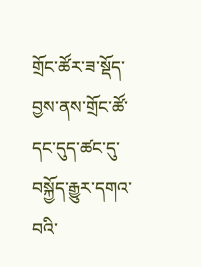གྲོང་ཚོར་ཟ་སྡོད་བྱས་ནས་གྲོང་ཚོ་དང་དུད་ཚང་དུ་བསྐྱོད་རྒྱུར་དགའ་བའི་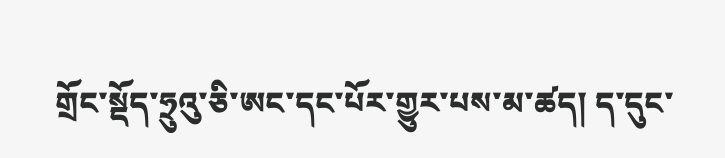གྲོང་སྡོད་ཧྲུའུ་ཅི་ཨང་དང་པོར་གྱུར་པས་མ་ཚད། ད་དུང་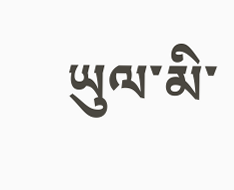ཡུལ་མི་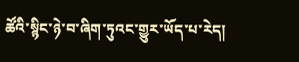ཚོའི་སྙིང་ཉེ་བ་ཞིག་ཏུའང་གྱུར་ཡོད་པ་རེད།